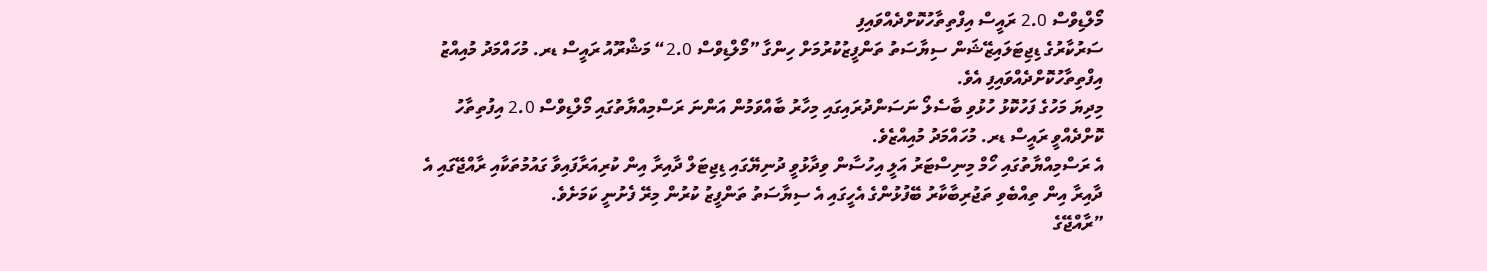މޯލްޑިވްސް 2.0 ރައީސް އިފްތިތާހުކޮށްދެއްވައިފި
ސަރުކާރުގެ ޑިޖިޓަލައިޒޭޝަން ސިޔާސަތު ތަންފީޒުކުރުމަށް ހިންގާ ”މޯލްޑިވްސް 2.0“ މަޝްރޫއު ރައީސް ޑރ. މުހައްމަދު މުއިއްޒު އިފްތިތާހުކޮށްދެއްވައިފި އެވެ.
މިދިޔަ މަހުގެ ފަހުކޮޅު ހުޅުވި ބާސެލޯ ނަސަންދުރައިގައި މިހާރު ބާއްވަމުން އަންނަ ރަސްމިއްޔާތުގައި މޯލްޑިވްސް 2.0 އިފުތިތާހު ކޮށްދެއްވީ ރައީސް ޑރ. މުހައްމަދު މުއިއްޒެވެ.
އެ ރަސްމިއްޔާތުގައި ހޯމް މިނިސްޓަރު އަލީ އިހުސާން ވިދާޅުވީ ދުނިޔޭގައި ޑިޖިޓަލް ދާއިރާ އިން ކުރިއަރާފައިވާ ގައުމުތަކާއި ރާއްޖޭގައި އެ ދާއިރާ އިން ތިއްބެވި ތަޖުރިބާކާރު ބޭފުޅުންގެ އެހީގައި އެ ސިޔާސަތު ތަންފީޒު ކުރުން މިރޭ ފެށުނީ ކަމަށެވެ.
”ރާއްޖޭގެ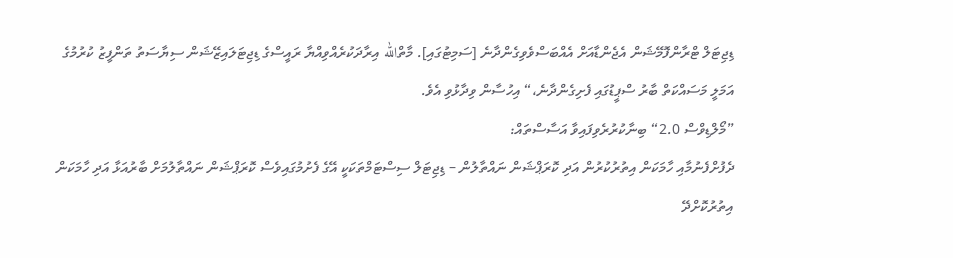ޑިޖިޓަލް ޓްރާންފޮމޭޝަން އެޖެންޑާއަށް އެއްބަސްވެވިގެންދާނެ [ސަމިޓުގައި]. މާތްالله އިރާދަކުރެއްވިއްޔާ ރައީސްގެ ޑިޖިޓަލައިޒޭޝަން ސިޔާސަތު ތަންފީޒު ކުރުމުގެ އަމަލީ މަސައްކަތް ބާރު ސްޕީޑުގައި ފެށިގެންދާނެ،“ އިހުސާން ވިދާޅުވި އެވެ.
”މޯލްޑިވްސް 2.0“ ބިނާކުރުރެވިފައިވާ އަސާސްތައް:
ދެފުށްފެނުމާއި ހާމަކަން އިތުރުކުރުން އަދި ކޮރަޕްޝަން ނައްތާލުން – ޑިޖިޓަލް ސިސްޓަމްތަކަކީ އޭގެ ފެށުމުގައިވެސް ކޮރަޕްޝަން ނައްތާލުމަށް ބާރުއަޅާ އަދި ހާމަކަން އިތުރުކޮށްދޭ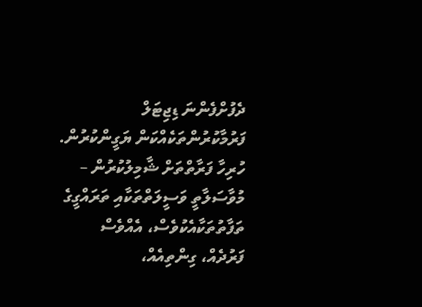ދެފުށްފެންނަ ޑިޖިޓަލް ފަރުމާކުރުންތަކެއްކަން ޔަގީންކުރުން.
ހުރިހާ ފަރާތްތަށް ޝާމިލުކުރުން – މުވާސަލާތީ ވަސީލަތްތަކާއި ތަރައްގީގެ ތަފާތުތަކާއެކުވެސް، އެއްވެސް ފަރުދެއް، ގިންތިއެއް،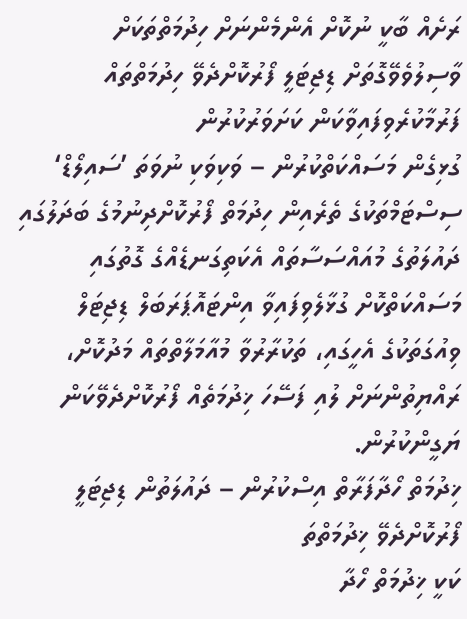ރަށެއް ބާކީ ނުކޮށް އެންމެންނަށް ހިދުމަތްތަކަށް ވާސިލުވެވޭގޮތަށް ޑިޖިޓަލީ ފޯރުކޮށްދެވޭ ހިދުމަތްތައް ފަރުމާކުރެވިފައިވާކަން ކަށަވަރުކުރުން
ގުޅިގެން މަސައްކަތްކުރުން – ވަކިވަކި ނުވަތަ ’ސައިލޯޑް‘ ސިސްޓަމްތަކުގެ ތެރެއިން ހިދުމަތް ފޯރުކޮށްދިނުމުގެ ބަދަލުގައި ދައުލަތުގެ މުއައްސަސާތައް އެކަތިގަނޑެއްގެ ގޮތުގައި މަސައްކަތްކޮށް ގުޅާލެވިފައިވާ އިންޓައޮޕަރަބަލް ޑިޖިޓަލް ވިއުގަތަކުގެ އެހީގައި، ތަކުރާރުވާ މުއާމަލާތްތައް މަދުކޮށް، ރައްޔިތުންނަށް ލުއި ފަސޭހަ ޚިދުމަތެއް ފޯރުކޮށްދެވޭކަން ޔަގީންކުރުން.
ޚިދުމަތް ހޯދާފަރާތް އިސްކުރުން – ދައުލަތުން ޑިޖިޓަލީ ފޯރުކޮށްދެވޭ ޚިދުމަތްތަ
ކަކީ ޚިދުމަތް ހޯދާ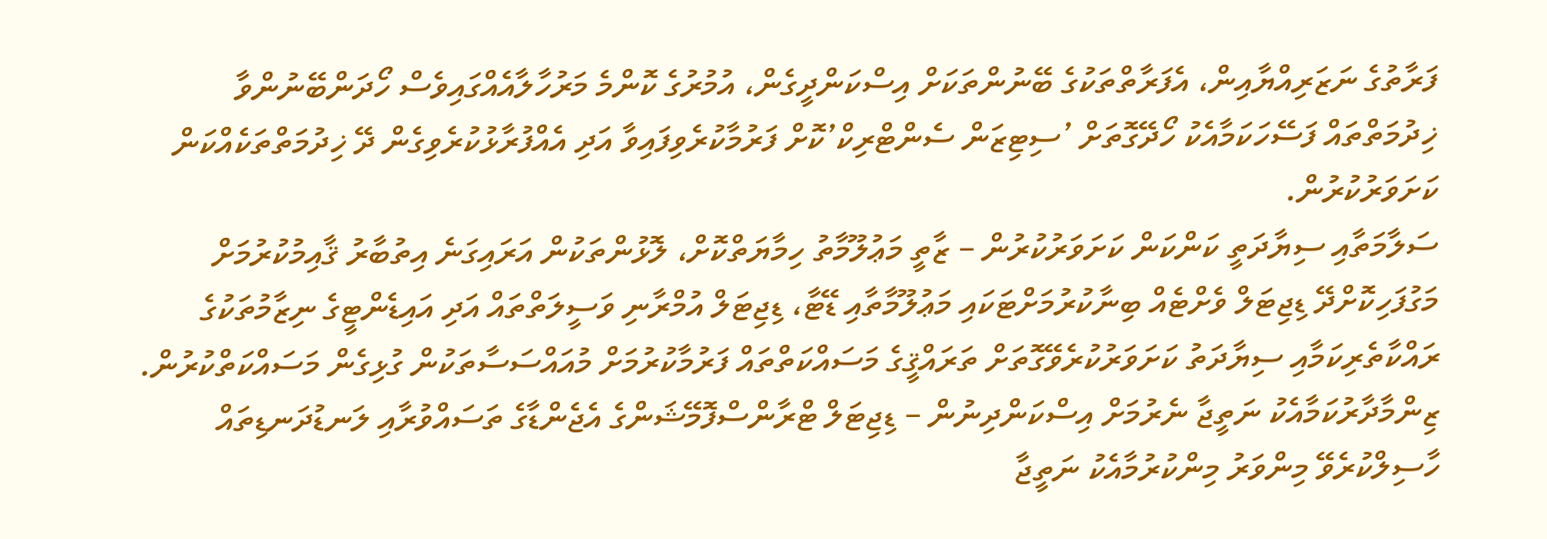ފަރާތުގެ ނަޒަރިއްޔާއިން، އެފަރާތްތަކުގެ ބޭނުންތަކަށް އިސްކަންދީގެން، އުމުރުގެ ކޮންމެ މަރުހާލާއެއްގައިވެސް ހޯދަންބޭނުންވާ ޚިދުމަތްތައް ފަސޭހަކަމާއެކު ހޯދޭގޮތަށް ’ސިޓިޒަން ސެންޓްރިކް’ކޮށް ފަރުމާކުރެވިފައިވާ އަދި އެއްފުރާޅުކުރެވިގެން ދޭ ޚިދުމަތްތަކެއްކަން ކަށަވަރުކުރުން.
ސަލާމަތާއި ސިޔާދަތީ ކަންކަން ކަށަވަރުކުރުން – ޒާތީ މަޢުލޫމާތު ހިމާޔަތްކޮށް، ލޮޅުންތަކުން އަރައިގަނެ އިތުބާރު ޤާއިމުކުރުމަށް މަގުފަހިކޮށްދޭ ޑިޖިޓަލް ވެށްޓެއް ބިނާކުރުމަށްޓަކައި މަޢުލޫމާތާއި ޑޭޓާ، ޑިޖިޓަލް އުމްރާނި ވަސީލަތްތައް އަދި އައިޑެންޓީގެ ނިޒާމުތަކުގެ ރައްކާތެރިކަމާއި ސިޔާދަތު ކަށަވަރުކުރެވޭގޮތަށް ތަރައްޤީގެ މަސައްކަތްތައް ފަރުމާކުރުމަށް މުއައްސަސާތަކުން ގުޅިގެން މަސައްކަތްކުރުން.
ޒިންމާދާރުކަމާއެކު ނަތީޖާ ނެރުމަށް އިސްކަންދިނުން – ޑިޖިޓަލް ޓްރާންސްފޮމޭޝަންގެ އެޖެންޑާގެ ތަސައްވުރާއި ލަނޑުދަނޑިތައް ހާސިލްކުރެވޭ މިންވަރު މިންކުރުމާއެކު ނަތީޖާ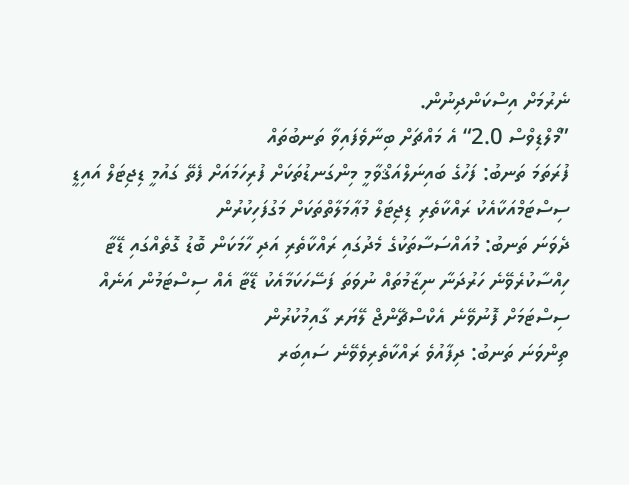ނެރުމަށް އިސްކަންދިނުން.
”މޯލްޑިވްސް 2.0“ އެ މައްޗަށް ބިނާވެފައިވާ ތަނބުތައް
ފުރަތަމަ ތަނބު: ފަހުގެ ބައިނަލްއަޤްވާމީ މިންގަނޑުތަކަށް ފުރިހަމައަށް ފެތޭ ގައުމީ ޑިޖިޓަލް އައިޑީ ސިސްޓަމްއަކާއެކު ރައްކާތެރި ޑިޖިޓަލް މުޢާމަލާތްތަކަށް މަގުފަހިކުރުން
ދެވަނަ ތަނބު: މުއައްސަސާތަކުގެ މެދުގައި ރައްކާތެރި އަދި ހާމަކަން ބޮޑު ގޮތެއްގައި ޑޭޓާ ހިއްސާކުރެވޭނެ ހަރުދަނާ ނިޒާމުތައް ނުވަތަ ފަސޭހަކަމާއެކު ޑޭޓާ އެއް ސިސްޓަމުން އަނެއް ސިސްޓަމަށް ފޮނުވޭނެ އެކްސްޗޭންޖް ލޭޔަރ ގާއިމުކުރުން
ތިންވަނަ ތަނބު: ދިފާއުވެ ރައްކާތެރިވެވޭނެ ސައިބަރ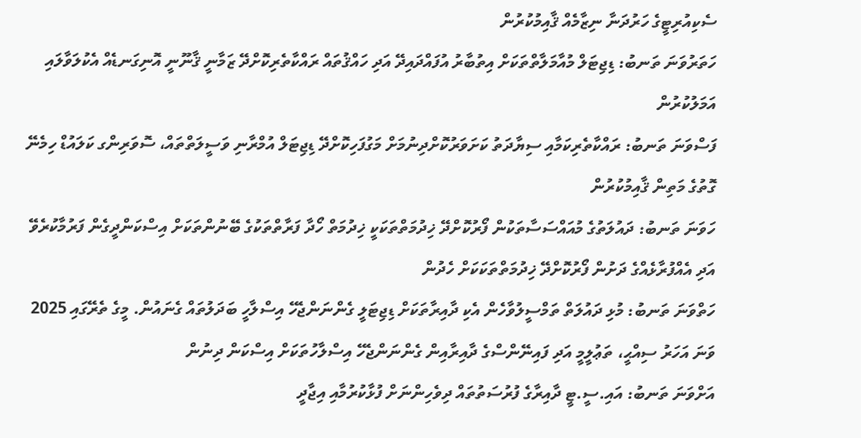ސެކިއުރިޓީގެ ހަރުދަނާ ނިޒާމެއް ޤާއިމުކުރުން
ހަތަރުވަނަ ތަނބު: ޑިޖިޓަލް މުއާމަލާތްތަކަށް އިތުބާރު އުފައްދައިދޭ އަދި ހައްޤުތައް ރައްކާތެރިކޮށްދޭ ޒަމާނީ ޤާނޫނީ އޮނިގަނޑެއް އެކުލަވާލައި އަމަލުކުރުން
ފަސްވަނަ ތަނބު: ރައްކާތެރިކަމާއި ސިޔާދަތު ކަށަވަރުކޮށްދިނުމަށް މަގުފަހިކޮށްދޭ ޑިޖިޓަލް އުމްރާނި ވަސީލަތްތައް، ސޮވަރިންގ ކަލައުޑް ހިމެނޭ ގޮތުގެ މަތިން ޤާއިމުކުރުން
ހަވަނަ ތަނބު: ދައުލަތުގެ މުއައްސަސާތަކުން ފޯރުކޮށްދޭ ޚިދުމަތްތަކަކީ ޚިދުމަތް ހޯދާ ފަރާތްތަކުގެ ބޭނުންތަކަށް އިސްކަންދީގެން ފަރުމާކުރެވޭ އަދި އެއްފުރާޅެއްގެ ދަށުން ފޯރުކޮށްދޭ ޚިދުމަތްތަކަކަށް ހެދުން
ހަތްވަނަ ތަނބު: މުޅި ދައުލަތް ތަމްސީލުވާހެން އެކި ދާއިރާތަކަށް ޑިޖިޓަލީ ގެންނަންޖެހޭ އިސްލާހީ ބަދަލުތައް ގެނައުން. މީގެ ތެރޭގައި 2025 ވަނަ އަހަރު ސިއްޙީ، ތަޢުލީމީ އަދި ފައިނޭންސްގެ ދާއިރާއިން ގެންނަންޖެހޭ އިސްލާހުތަކަށް އިސްކަން ދިނުން
އަށްވަނަ ތަނބު: އައި.ސީ.ޓީ ދާއިރާގެ ފުރުސަތުތައް ދިވެހިންނަށް ފުޅާކުރުމާއި އިޖާދީ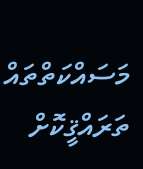މަސައްކަތްތައް ތަރައްޤީކޮށް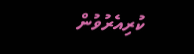ކުރިއެރުވުން